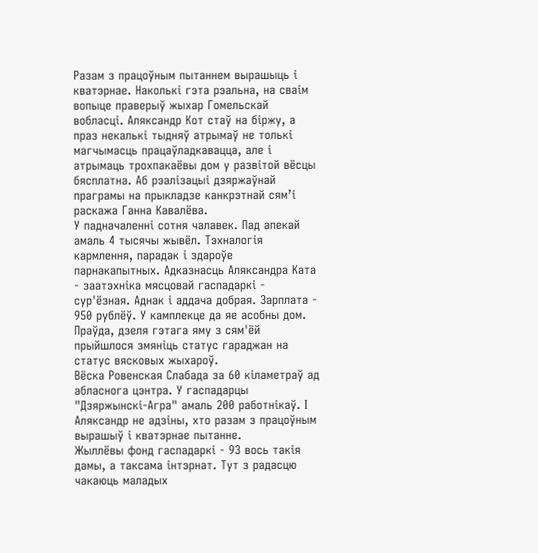Разам з працоўным пытаннем вырашыць і кватэрнае. Наколькі гэта рэальна, на сваім вопыце праверыў жыхар Гомельскай вобласці. Аляксандр Кот стаў на біржу, а праз некалькі тыдняў атрымаў не толькі магчымасць працаўладкавацца, але і атрымаць трохпакаёвы дом у развітой вёсцы бясплатна. Аб рэалізацыі дзяржаўнай праграмы на прыкладзе канкрэтнай сям’і раскажа Ганна Кавалёва.
У падначаленні сотня чалавек. Пад апекай амаль 4 тысячы жывёл. Тэхналогія кармлення, парадак і здароўе парнакапытных. Адказнасць Аляксандра Ката - заатэхніка мясцовай гаспадаркі - сур'ёзная. Аднак і аддача добрая. Зарплата - 950 рублёў. У камплекце да яе асобны дом. Праўда, дзеля гэтага яму з сям'ёй прыйшлося змяніць статус гараджан на статус вясковых жыхароў.
Вёска Ровенская Слабада за 60 кіламетраў ад абласнога цэнтра. У гаспадарцы "Дзяржынскі-Агра" амаль 200 работнікаў. І Аляксандр не адзіны, хто разам з працоўным вырашыў і кватэрнае пытанне.
Жыллёвы фонд гаспадаркі - 93 вось такія дамы, а таксама інтэрнат. Тут з радасцю чакаюць маладых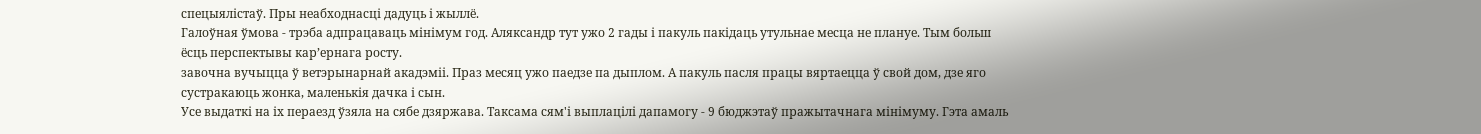спецыялістаў. Пры неабходнасці дадуць і жыллё.
Галоўная ўмова - трэба адпрацаваць мінімум год. Аляксандр тут ужо 2 гады і пакуль пакідаць утульнае месца не плануе. Тым больш ёсць перспектывы кар’ернага росту.
завочна вучыцца ў ветэрынарнай акадэміі. Праз месяц ужо паедзе па дыплом. А пакуль пасля працы вяртаецца ў свой дом, дзе яго сустракаюць жонка, маленькія дачка і сын.
Усе выдаткі на іх пераезд ўзяла на сябе дзяржава. Таксама сям'і выплацілі дапамогу - 9 бюджэтаў пражытачнага мінімуму. Гэта амаль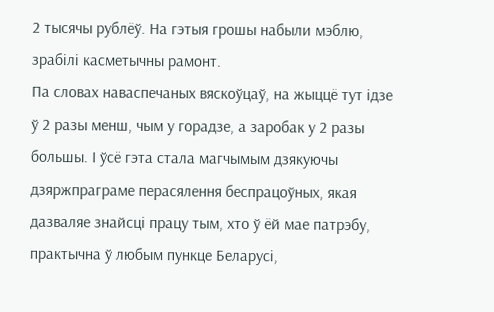2 тысячы рублёў. На гэтыя грошы набыли мэблю, зрабілі касметычны рамонт.
Па словах наваспечаных вяскоўцаў, на жыццё тут ідзе ў 2 разы менш, чым у горадзе, а заробак у 2 разы большы. І ўсё гэта стала магчымым дзякуючы дзяржпраграме перасялення беспрацоўных, якая дазваляе знайсці працу тым, хто ў ёй мае патрэбу, практычна ў любым пункце Беларусі,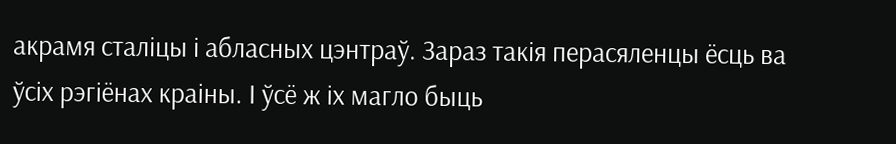акрамя сталіцы і абласных цэнтраў. Зараз такія перасяленцы ёсць ва ўсіх рэгіёнах краіны. І ўсё ж іх магло быць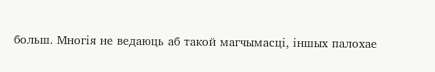больш. Многія не ведаюць аб такой магчымасці, іншых палохае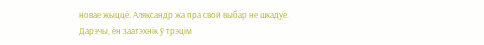новае жыццё. Аляксандр жа пра свой выбар не шкадуе.
Дарэчы, ён заатэхнік ў трэцім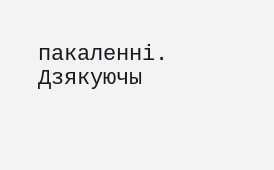пакаленні. Дзякуючы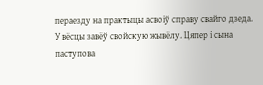пераезду на практыцы асвоіў справу свайго дзеда. У вёсцы завёў свойскую жывёлу. Цяпер і сына паступова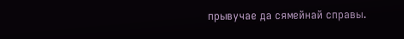прывучае да сямейнай справы.